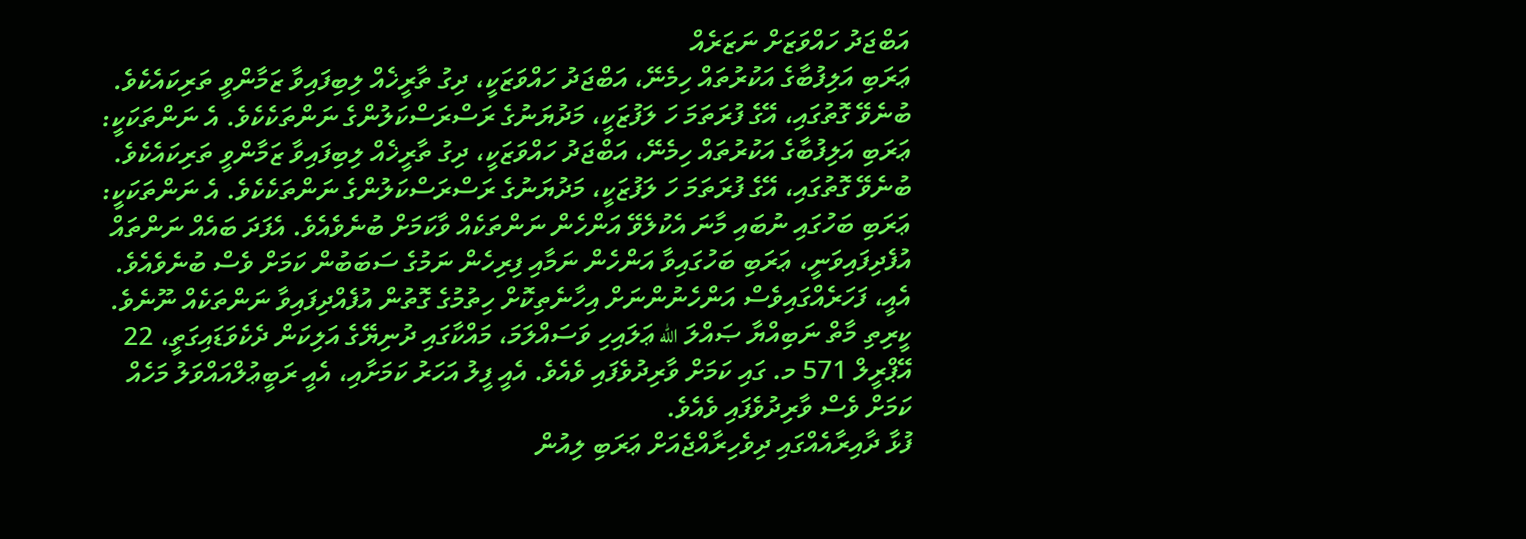އަބްޖަދު ހައްވަޒަށް ނަޒަރެއް
ޢަރަބި އަލިފުބާގެ އަކުރުތައް ހިމެނޭ، އަބްޖަދު ހައްވަޒަކީ، ދިގު ތާރީޚެއް ލިބިފައިވާ ޒަމާންވީ ތަރިކައެކެވެ. ބުނެވޭ ގޮތުގައި، އޭގެ ފުރަތަމަ ހަ ލަފުޒަކީ، މަދުޔަނުގެ ރަސްރަސްކަލުންގެ ނަންތަކެކެވެ. އެ ނަންތަކަކީ:
ޢަރަބި އަލިފުބާގެ އަކުރުތައް ހިމެނޭ، އަބްޖަދު ހައްވަޒަކީ، ދިގު ތާރީޚެއް ލިބިފައިވާ ޒަމާންވީ ތަރިކައެކެވެ. ބުނެވޭ ގޮތުގައި، އޭގެ ފުރަތަމަ ހަ ލަފުޒަކީ، މަދުޔަނުގެ ރަސްރަސްކަލުންގެ ނަންތަކެކެވެ. އެ ނަންތަކަކީ:
ޢަރަބި ބަހުގައި ނުބައި މާނަ އެކުލެވޭ އަންހެން ނަންތަކެއް ވާކަމަށް ބުނެވެއެވެ. އެފަދަ ބައެއް ނަންތައް އުފެދިފައިވަނީ، ޢަރަބި ބަހުގައިވާ އަންހެން ނަމާއި ފިރިހެން ނަމުގެ ސަބަބުން ކަމަށް ވެސް ބުނެވެއެވެ. އެއީ، ފަހަރެއްގައިވެސް އަންހެނުންނަށް އިހާނެތިކޮށް ހިތުމުގެ ގޮތުން އުފެއްދިފައިވާ ނަންތަކެއް ނޫނެވެ.
ކީރިތި މާތް ނަބިއްޔާ ޞައްލަ الله ޢަލައިހި ވަސައްލަމަ، މައްކާގައި ދުނިޔޭގެ އަލިކަން ދެކެވަޑައިގަތީ، 22 އޭޕްރީލް 571 މ. ގައި ކަމަށް ވާރިދުވެފައި ވެއެވެ. އެއީ ފީލު އަހަރު ކަމަށާއި، އެއީ ރަބީޢުލްއައްވަލު މަހެއް ކަމަށް ވެސް ވާރިދުވެފައި ވެއެވެ.
ފުޅާ ދާއިރާއެއްގައި ދިވެހިރާއްޖެއަށް ޢަރަބި ލިއުން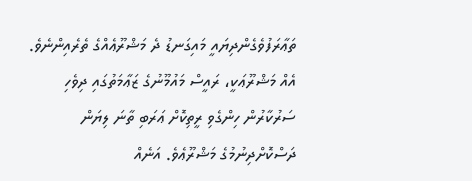ތަޢާރަފުވެގެންދިޔައީ މައިގަނޑު ދެ މަޝްރޫޢެއްގެ ތެރެއިންނެވެ. އެއް މަޝްރޫޢަކީ، ރައީސް މައުމޫނުގެ ޒަޢާމަތުގައި ދިވެހި ސަރުކާރުން ހިންގެވި ރީތިކޮށް ޢަރަބި ތާނަ ލިޔަން ދަސްކޮށްދިނުމުގެ މަޝްރޫޢެވެ. އަނެއް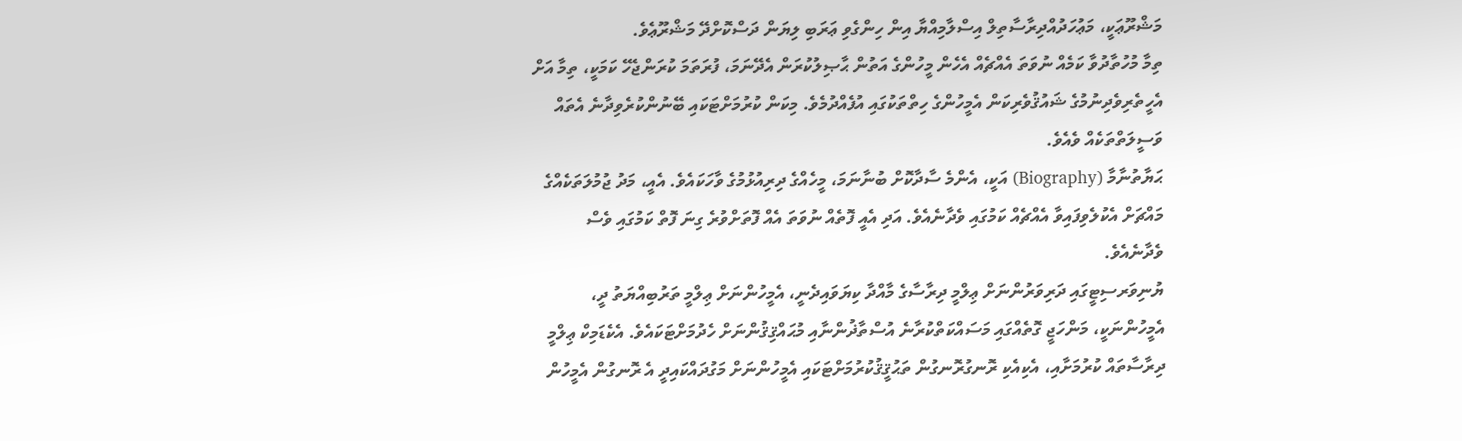މަޝްރޫޢަކީ، މަޢުހަދުއްދިރާސާތިލް އިސްލާމިއްޔާ އިން ހިންގެވި ޢަރަބި ލިޔަން ދަސްކޮށްދޭ މަޝްރޫޢެވެ.
ތިމާ މުހުތާދުވާ ކަމެއް ނުވަތަ އެއްޗެއް އެހެން މީހުންގެ އަތުން ޙާޞިލުކުރަން އެދޭނަމަ، ފުރަތަމަ ކުރަންޖެހޭ ކަމަކީ، ތިމާ އަށް އެހީތެރިވެދިނުމުގެ ޝައުޤުވެރިކަން އެމީހުންގެ ހިތްތަކުގައި އުފެއްދުމެވެ. މިކަން ކުރުމަށްޓަކައި ބޭނުންކުރެވިދާނެ އެތައް ވަސީލަތްތަކެއް ވެއެވެ.
ޙަޔާތުނާމާ (Biography) އަކީ، އެންމެ ސާދާކޮށް ބުނާނަމަ، މީހެއްގެ ދިރިއުޅުމުގެ ވާހަކައެވެ. އެއީ، މަދު ޖުމުލަތަކެއްގެ މައްޗަށް އެކުލެވިފައިވާ އެއްޗެއް ކަމުގައި ވެދާނެއެވެ. އަދި އެއީ ފޮތެއް ނުވަތަ އެއް ފޮތަށްވުރެ ގިނަ ފޮތް ކަމުގައި ވެސް ވެދާނެއެވެ.
ޔުނިވަރސިޓީގައި ދަރިވަރުންނަށް ޢިލްމީ ދިރާސާގެ މާއްދާ ކިޔަވައިދެނީ، އެމީހުންނަށް ޢިލްމީ ތަރުބިއްޔަތު ދީ، އެމީހުންނަކީ، މަންހަޖީ ގޮތެއްގައި މަސައްކަތްކުރާނެ އުސްތާޛުންނާއި މުޙައްޤިޤުންނަށް ހެދުމަށްޓަކައެވެ. އެކެޑަމިކް ޢިލްމީ ދިރާސާތައް ކުރުމަށާއި، އެކިއެކި ރޮނގުރޮނގުން ތަޙުޤީޤުކުރުމަށްޓަކައި އެމީހުންނަށް މަގުދައްކައިދީ އެ ރޮނގުން އެމީހުން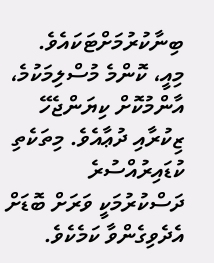ބިނާކުރުމަށްޓަކައެވެ.
މިއީ، ކޮންމެ މުސްލިމަކުމެ، އާންމުކޮށް ކިޔަންޖެހޭ ޒިކުރާއި ދުޢާއެވެ. މިތަކެތި ކުޑައިރުއްސުރެ ދަސްކުރުމަކީ ވަރަށް ބޮޑަށް އެދެވިގެންވާ ކަމެކެވެ.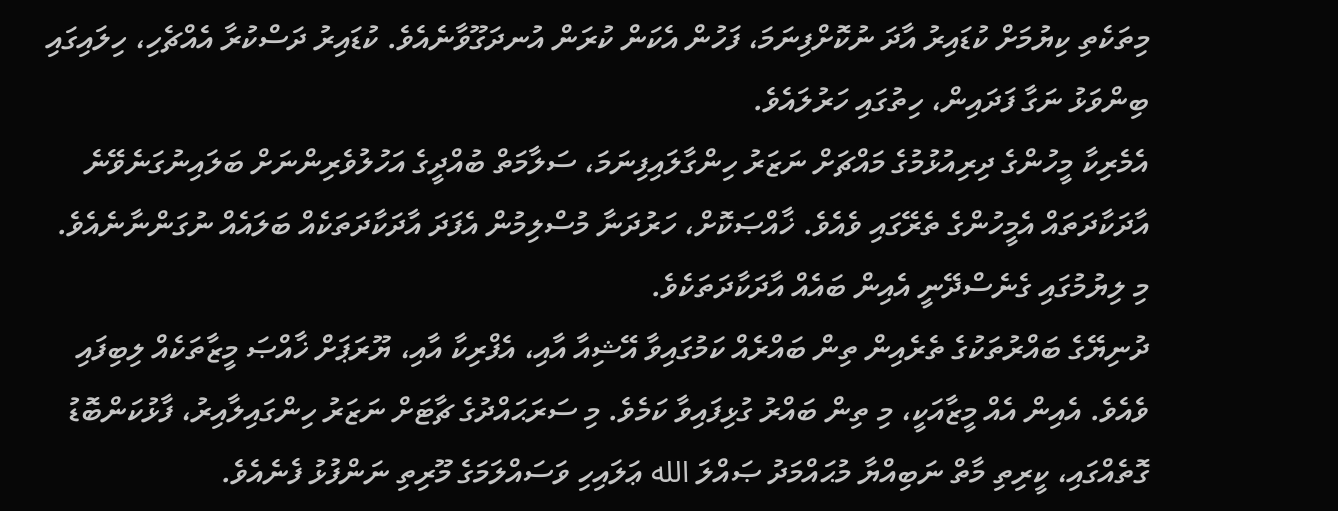މިތަކެތި ކިޔުމަށް ކުޑައިރު އާދަ ނުކޮށްފިނަމަ، ފަހުން އެކަން ކުރަން އުނދަގޫވާނެއެވެ. ކުޑައިރު ދަސްކުރާ އެއްޗެހި، ހިލައިގައި ބިންވަޅު ނަގާ ފަދައިން، ހިތުގައި ހަރުލައެވެ.
އެމެރިކާ މީހުންގެ ދިރިއުޅުމުގެ މައްޗަށް ނަޒަރު ހިންގާލައިފިނަމަ، ސަލާމަތް ބުއްދީގެ އަހުލުވެރިންނަށް ބަލައިނުގަނެވޭނެ އާދަކާދަތައް އެމީހުންގެ ތެރޭގައި ވެއެވެ. ޚާއްޞަކޮށް، ހަރުދަނާ މުސްލިމުން އެފަދަ އާދަކާދަތަކެއް ބަލައެއް ނުގަންނާނެއެވެ. މި ލިޔުމުގައި ގެނެސްދޭނީ އެއިން ބައެއް އާދަކާދަތަކެވެ.
ދުނިޔޭގެ ބައްރުތަކުގެ ތެރެއިން ތިން ބައްރެއް ކަމުގައިވާ އޭޝިއާ އާއި، އެފްރިކާ އާއި، ޔޫރަޕަށް ޚާއްޞަ މީޒާތަކެއް ލިބިފައި ވެއެވެ. އެއިން އެއް މީޒާއަކީ، މި ތިން ބައްރު ގުޅިފައިވާ ކަމެވެ. މި ސަރަޙައްދުގެ ޗާޓަށް ނަޒަރު ހިންގައިލާއިރު، ފާޅުކަންބޮޑު ގޮތެއްގައި، ކީރިތި މާތް ނަބިއްޔާ މުޙައްމަދު ޞައްލަ الله ޢަލައިހި ވަސައްލަމަގެ މޫރިތި ނަންފުޅު ފެނެއެވެ.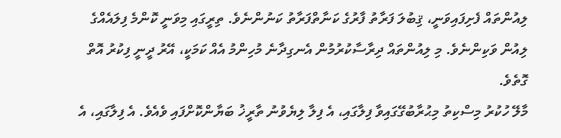ލިއުންތައް ފެށިފައިވަނީ، ޤިބުލަ ފަރާތު ފާރުގެ ކަނާތްފަރާތު ކަނުންނެވެ. ތިރީގައި މިވަނީ ކޮންމެ ފިލައެއްގެ ލިއުން ވަކިންނެވެ. މި ލިއުންތައް ދިރާސާކުރުމުން އެނގިދާނެ މުހިންމު އެއް ކަމަކީ، އޭރު ދީނީ ފިކުރު އޮތް ގޮތެވެ.
މާލޭ ހުކުރު މިސްކިތު މިޙުރާބުގޭގައިވާ ފިލާގައި، އެ ފިލާ ލިޔެވުނު ތާރީޚު ބަޔާންކޮށްފައި ވެއެވެ. އެ ފިލާގައި، އެ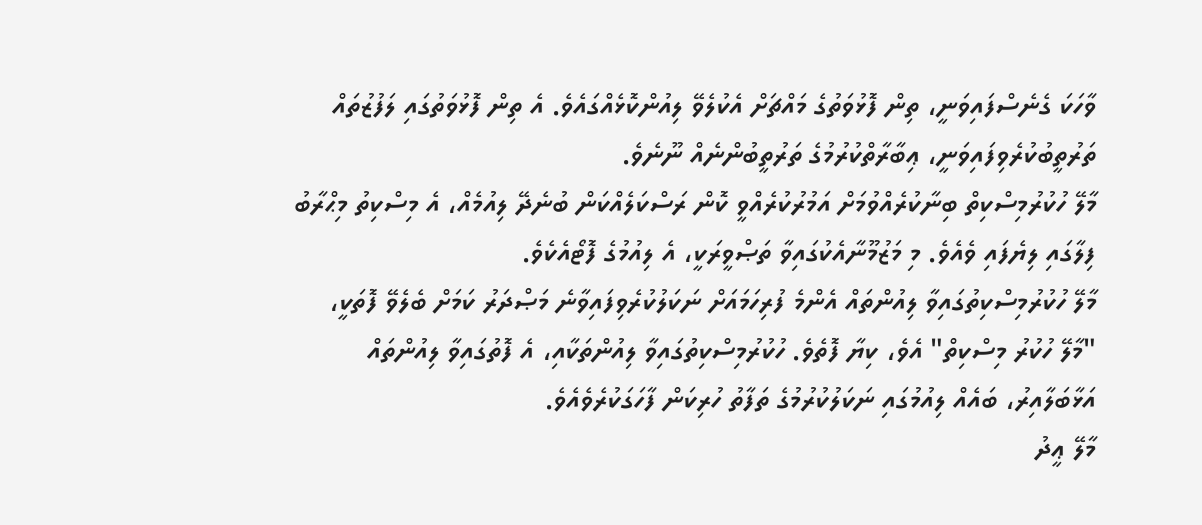ވާހަކަ ގެނެސްފައިވަނީ، ތިން ފޮޅުވަތުގެ މައްޗަށް އެކުލެވޭ ލިއުންކޮޅެއްގައެވެ. އެ ތިން ފޮޅުވަތުގައި ލަފުޒުތައް ތަރުތީބުކުރެވިފައިވަނީ، ޢިބާރާތްކުރުމުގެ ތަރުތީބުންނެއް ނޫނެވެ.
މާލޭ ހުކުރުމިސްކިތް ބިނާކުރެއްވުމަށް އަމުރުކުރެއްވީ ކޮން ރަސްކަލެއްކަން ބުނެދޭ ލިއުމެއް، އެ މިސްކިތު މިޙްރާބު ފިލާގައި ލިޔެފައި ވެއެވެ. މި މަޒުމޫނާއެކުގައިވާ ތަޞްވީރަކީ، އެ ލިއުމުގެ ފޮޓޯއެކެވެ.
މާލޭ ހުކުރުމިސްކިތުގައިވާ ލިއުންތައް އެންމެ ފުރިހަމައަށް ނަކަލުކުރެވިފައިވާނެ މަޞްދަރު ކަމަށް ބެލެވޭ ފޮތަކީ، "މާލޭ ހުކުރު މިސްކިތް" އެވެ، ކިޔާ ފޮތެވެ. ހުކުރުމިސްކިތުގައިވާ ލިއުންތަކާއި، އެ ފޮތުގައިވާ ލިއުންތައް އަޅާބަލާއިރު، ބައެއް ލިއުމުގައި ނަކަލުކުރުމުގެ ތަފާތު ހުރިކަން ފާހަގަކުރެވެއެވެ.
މާލޭ ޢީދު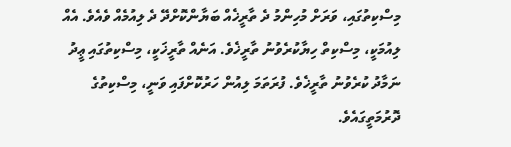މިސްކިތުގައި، ވަރަށް މުހިންމު ދެ ތާރީޚެއް ބަޔާންކޮށްދޭ ދެ ލިއުމެއް ވެއެވެ. އެއް ލިއުމަކީ، މިސްކިތް ހިޔާކުރެވުނު ތާރީޚެވެ. އަނެއް ތާރީޚަކީ، މިސްކިތުގައި ޢީދު ނަމާދު ކުރެވުނު ތާރީޚެވެ. ފުރަތަމަ ލިއުން ހަރުކޮށްފައި ވަނީ، މިސްކިތުގެ ދޮރުމަތީގައެވެ.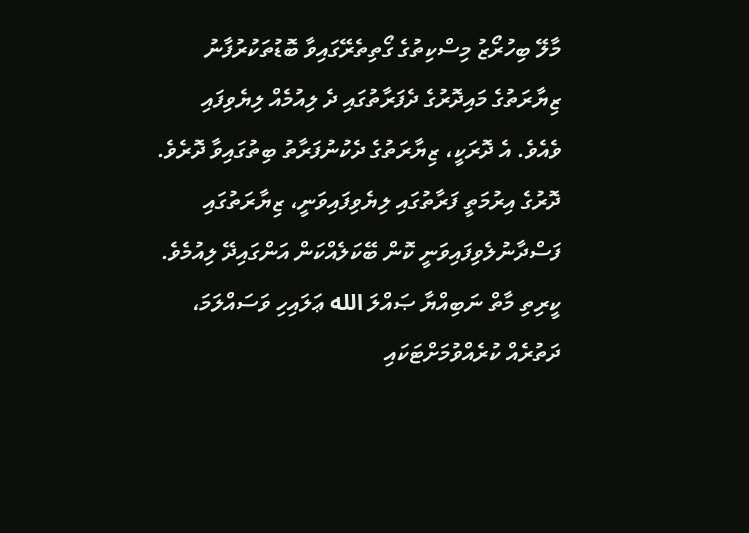މާލޭ ބިހުރޯޒު މިސްކިތުގެ ގޯތިތެރޭގައިވާ ބޮޑުތަކުރުފާނު ޒިޔާރަތުގެ މައިދޮރުގެ ދެފަރާތުގައި ދެ ލިއުމެއް ލިޔެވިފައި ވެއެވެ. އެ ދޮރަކީ، ޒިޔާރަތުގެ ދެކުނުފަރާތު ބިތުގައިވާ ދޮރެވެ. ދޮރުގެ އިރުމަތީ ފަރާތުގައި ލިޔެވިފައިވަނީ، ޒިޔާރަތުގައި ފަސްދާނުލެވިފައިވަނީ ކޮން ބޭކަލެއްކަން އަންގައިދޭ ލިއުމެވެ.
ކީރިތި މާތް ނަބިއްޔާ ޞައްލަ الله ޢަލައިހި ވަސައްލަމަ، ދަތުރެއް ކުރެއްވުމަށްޓަކައި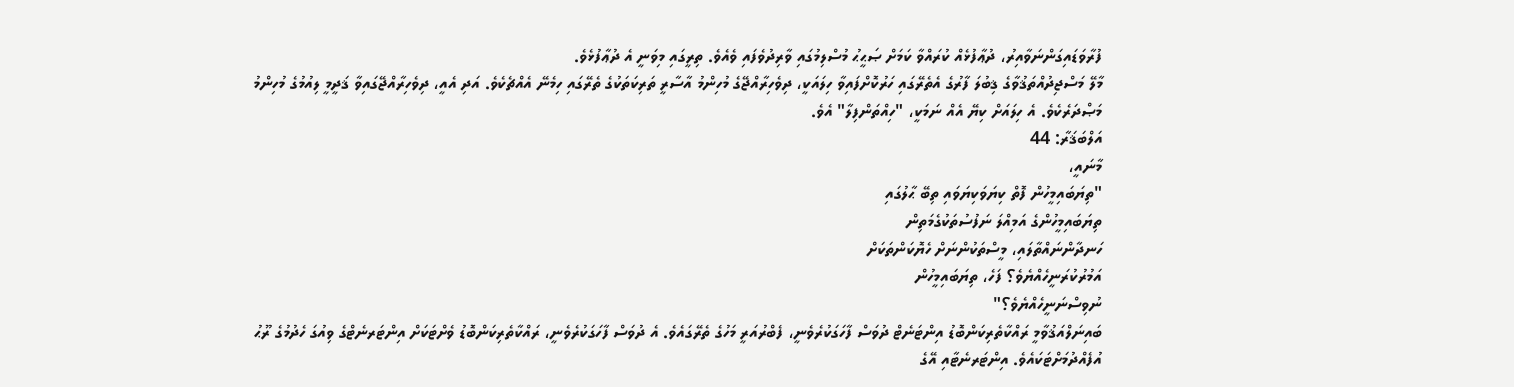ފުރާވަޑައިގަންނަވާއިރު، ދުޢާފުޅެއް ކުރައްވާ ކަމަށް ޞަޙީޙު މުސްލިމުގައި ވާރިދުވެފައި ވެއެވެ. ތިރީގައި މިވަނީ އެ ދުޢާފުޅެވެ.
މާލޭ މަސްޖިދުއްތަޤުވާގެ ޤިބުލަ ފާރުގެ އެތެރޭގައި ހަރުކޮށްފައިވާ ހިލައަކީ، ދިވެހިރާއްޖޭގެ މުހިންމު އާސާރީ ތަރިކަތަކުގެ ތެރޭގައި ހިމެނޭ އެއްޗެކެވެ. އަދި އެއީ، ދިވެހިރާއްޖޭގައިވާ ޤަދީމީ ލިއުމުގެ މުހިންމު މަޞްދަރެކެވެ. އެ ހިލައަށް ކިޔޭ އެއް ނަމަކީ، "ހިއްތަންފިލާ" އެވެ.
އަލްބަޤަރާ: 44
މާނައީ،
"ތިޔަބައިމީހުން ފޮތް ކިޔަވަކިޔަވައި ތިބޭ ޙާލުގައި
ތިޔަބައިމީހުންގެ އަމިއްލަ ނަފުސުތަކުގެމަތިން
ހަނދާންނައްތާލައި، މީސްތަކުންނަށް ހެޔޮކަންތަކަށް
އަމުރުކުރަނީހެއްޔެވެ؟ ފަހެ، ތިޔަބައިމީހުން
ނުވިސްނަނީހެއްޔެވެ؟"
ބައިނަލްއަޤުވާމީ ރައްކާތެރިކަންބޮޑު އިންޓަނެޓް ދުވަސް ފާހަގަކުރެވެނީ، ފެބްރުއަރީ މަހުގެ ތެރޭގައެވެ. އެ ދުވަސް ފާހަގަކުރެވެނީ، ރައްކާތެރިކަންބޮޑު ވެށްޓަކަށް އިންޓަރނެޓްގެ ވިއުގަ ހެދުމުގެ ރޫޙު އުފެއްދުމަށްޓަކައެވެ. އިންޓަރނެޓާއި އޭގެ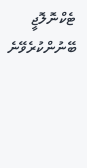ޓެކްނޮލޮޖީ ބޭނުންކުރެވޭނެ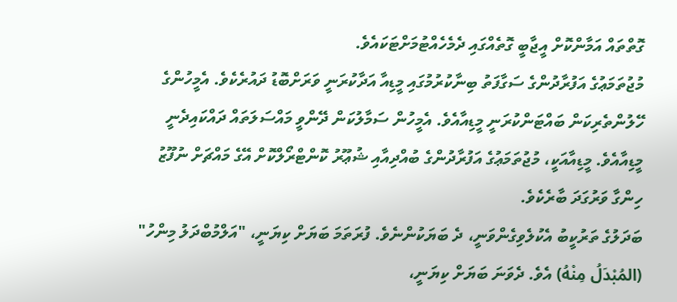ގޮތްތައް އަމާންކޮށް އީޖާބީ ގޮތެއްގައި ދެމެހެއްޓުމަށްޓަކައެވެ.
މުޖުތަމަޢުގެ އަފުރާދުންގެ ސަގާފަތު ބިނާކުރުމުގައި މީޑިއާ އަދާކުރަނީ ވަރަށްބޮޑު ދައުރެކެވެ. އެމީހުންގެ ހޭލުންތެރިކަން ބައްޓަންކުރަނީ މީޑިއާއެވެ. އެމީހުން ސަމާލުކަން ދޭންވީ މައްސަލަތައް ދައްކައިދެނީ މީޑިއާއެވެ. މީޑިއާއަކީ، މުޖުތަމަޢުގެ އަފުރާދުންގެ ބުއްދިއާއި ޝުޢޫރު ކޮންޓްރޯލްކޮށް އޭގެ މައްޗަށް ނުފޫޒު ހިންގާ ވަރުގަދަ ބާރެކެވެ.
ބަދަލުގެ ތަރުކީބު އެކުލެވިގެންވަނީ، ދެ ބަޔަކުންނެވެ. ފުރަތަމަ ބަޔަށް ކިޔަނީ، "އަލްމުބްދަލު މިންހު" (المُبْدَلُ مِنْهُ) އެވެ. ދެވަނަ ބަޔަށް ކިޔަނީ،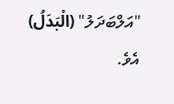"އަލްބަދަލު" (الْبَدَلُ) އެވެ.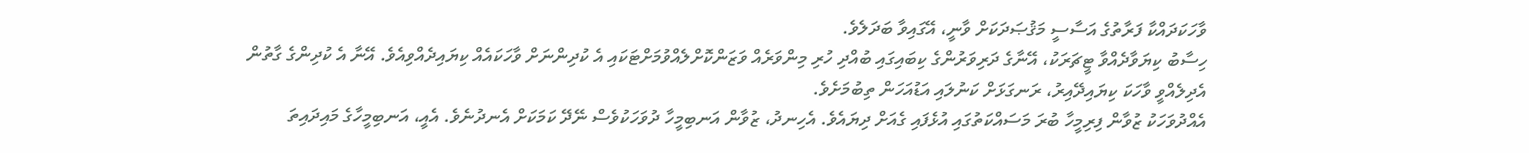ވާހަކަދައްކާ ފަރާތުގެ އަސާސީ މަޤުޞަދަކަށް ވާނީ، އޭގައިވާ ބަދަލެވެ.
ހިސާބު ކިޔަވާދެއްވާ ޓީޗަރަކު، އޭނާގެ ދަރިވަރުންގެ ކިބައިގައި ބުއްދި ހުރި މިންވަރެއް ވަޒަންކޮށްލެއްވުމަށްޓަކައި އެ ކުދިންނަށް ވާހަކައެއް ކިޔައިދެއްވިއެވެ. އޭނާ އެ ކުދިންގެ ގާތުން އެދިލެއްވީ ވާހަކަ ކިޔައިދޭއިރު، ރަނގަޅަށް ކަނުލައި އަޑުއަހަން ތިބުމަށެވެ.
އެއްދުވަހަކު ޒުވާން ފިރިމީހާ ބުރަ މަސައްކަތުގައި އުޅެފައި ގެއަށް ދިޔައެވެ. އެހިނދު، ޒުވާން އަނބިމީހާ ދުވަހަކުވެސް ނޭދޭ ކަމަކަށް އެނދުނެވެ. އެއީ، އަނބިމީހާގެ މައިދައިތަ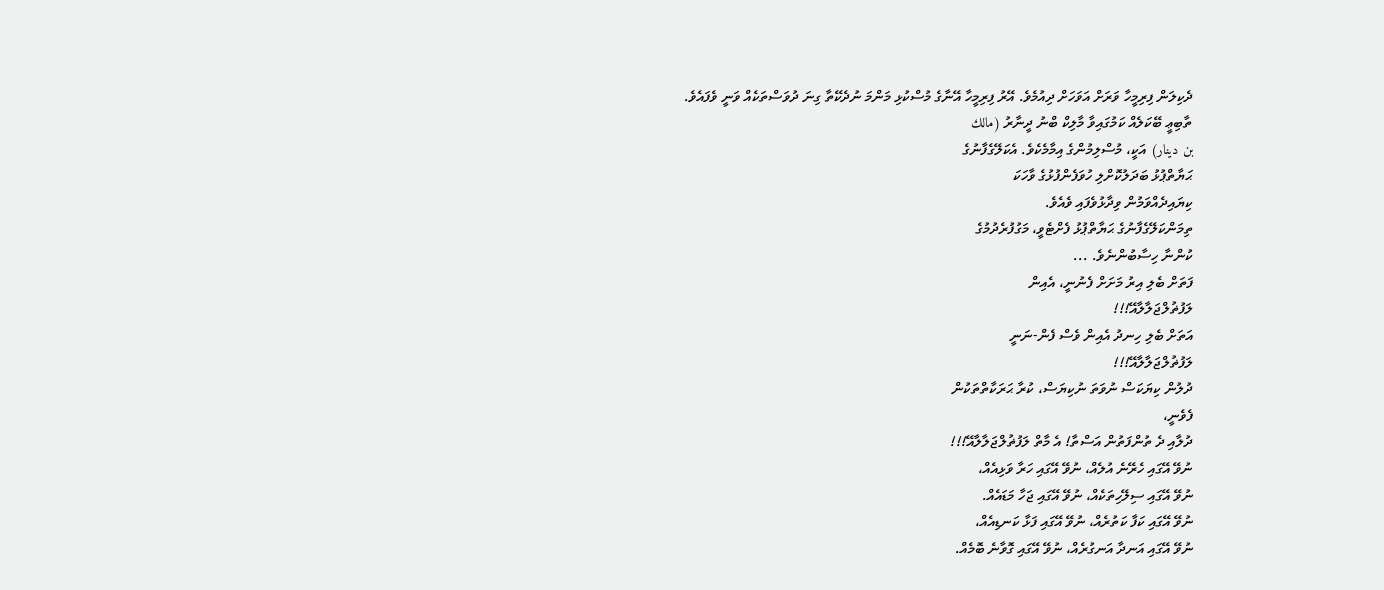ދެކިލަން ފިރިމީހާ ވަރަށް އަވަހަށް ދިއުމެވެ. އޭރު ފިރިމީހާ އޭނާގެ މުސްކުޅި މަންމަ ނުދެކޭތާ ގިނަ ދުވަސްތަކެއް ވަނީ ވެފައެވެ.
ތާބިޢީ ބޭކަލެއް ކަމުގައިވާ މާލިކް ބްނު ދީނާރު (مالك
بن دينار) އަކީ، މުސްލިމުންގެ އިމާމެކެވެ. އެކަލޭގެފާނުގެ
ޙަޔާތްޕުޅު ބަދަލުކޮށްލި ހުވަފެންފުޅުގެ ވާހަކަ
ކިޔައިދެއްވަމުން ވިދާޅުވެފައި ވެއެވެ.
ތިމަންކަލޭގެފާނުގެ ޙަޔާތްޕުޅު ފެށްޓެވީ، މަގުފުރެދުމުގެ
ކުންނާ ހިސާބުންނެވެ. ...
ފަތަށް ބެލި އިރު މަށަށް ފެނުނީ، އެއިން
ލަފުޡުލްޖަލާލާއޭ!!!
އަތަށް ބެލި ހިނދު އެއިން ވެސް ފެން-ނަނީ
ލަފުޡުލްޖަލާލާއޭ!!!
ދުލުން ކިޔަކަސް ނުވަތަ ނުކިޔަސް، ކުރާ ޙަރަކާތްތަކުން
ފެވެނީ،
ދުލާއި ދެ ތުންފަތުން އަސްތާ! އެ މާތް ލަފުޡުލްޖަލާލާއޭ!!!
ނުވޭ އޭގައި ހެރޭނެ އުލެއް، ނުވޭ އޭގައި ހަރާ ވަޅިއެއް،
ނުވޭ އޭގައި ސިލޭހިތަކެއް، ނުވޭ އޭގައި ޖަހާ މަޑައެއް.
ނުވޭ އޭގައި ކަފާ ކަތުރެއް، ނުވޭ އޭގައި ފަޅާ ކަނޑިއެއް،
ނުވޭ އޭގައި އަނދާ އަނގުރެއް، ނުވޭ އޭގައި ގޮވާނެ ބޮމެއް.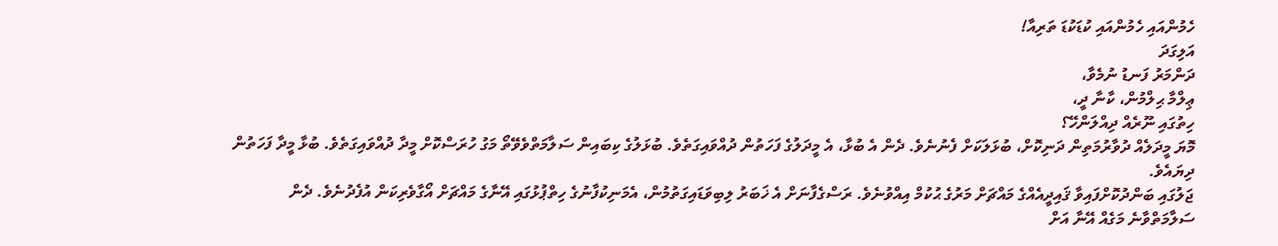ހެމުންއައި ހެމުންއައި ކުޑަކުޑަ ތަރިއާ!
އަލިގަދަ
ދަންމަރު ފަނޑު ނުމެވާ،
ޢިލްމާ ޙިލްމުން، ކާނާ ދީ،
ހިތުގައި ނޫރެއް ދިއްލަންހޭ؟
މޮޔަ މީދަލެއް ދުވާރުމަތިން ދަނިކޮށް، ބުޅަލަކަށް ފެނުނެވެ. ދެން އެ ބުޅާ، އެ މީދަލުގެ ފަހަތުން ދުއްވައިގަތެވެ. ބުޅަލުގެ ކިބައިން ސަލާމަތްވެވޭތޯ މަގު ހުރަސްކޮށް މީދާ ދުއްވައިގަތެވެ. ބުޅާ މީދާ ފަހަތުން ދިޔައެވެ.
ޖަލުގައި ބަންދުކޮށްފައިވާ ޤައިދީއެއްގެ މައްޗަށް މަރުގެ ޙުކުމް އިއްވުނެވެ. ރަސްގެފާނަށް އެ ޚަބަރު ލިބިވަޑައިގަތުމުން، އެމަނިކުފާނުގެ ހިތްޕުޅުގައި އޭނާގެ މައްޗަށް އޯގާވެރިކަން އުފެދުނެވެ. ދެން ސަލާމަތްވާނެ މަގެއް އޭނާ އަށް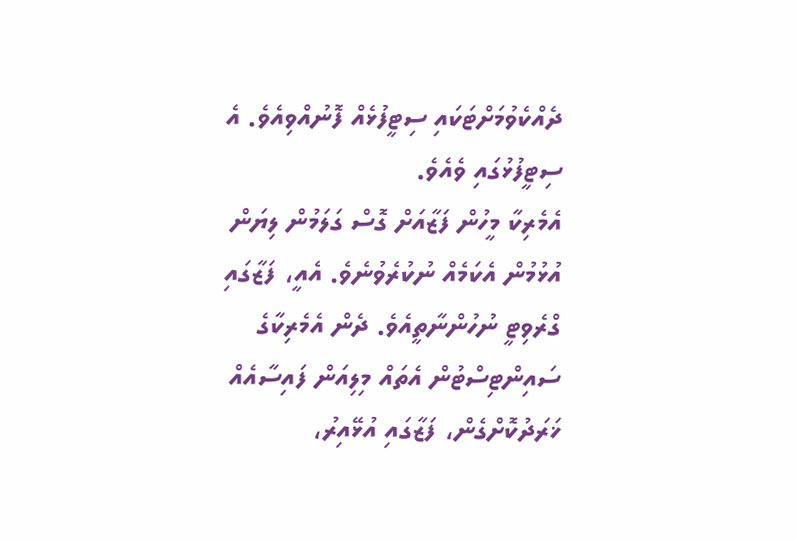ދެއްކެވުމަށްޓަކައި ސިޓީފުޅެއް ފޮނުއްވިއެވެ. އެ ސިޓީފުޅުގައި ވެއެވެ.
އެމެރިކާ މީހުން ފަޒާއަށް ގޮސް ގަލަމުން ލިޔަން އުޅުމުން އެކަމެއް ނުކުރެވުނެވެ. އެއީ، ފަޒާގައި ގްރެވިޓީ ނުހުންނާތީއެވެ. ދެން އެމެރިކާގެ ސައިންޓިސްޓުން އެތައް މިލިއަން ފައިސާއެއް ޚަރަދުކޮށްގެން، ފަޒާގައި އުޅޭއިރު،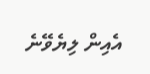އެއިން ލިޔެވޭނެ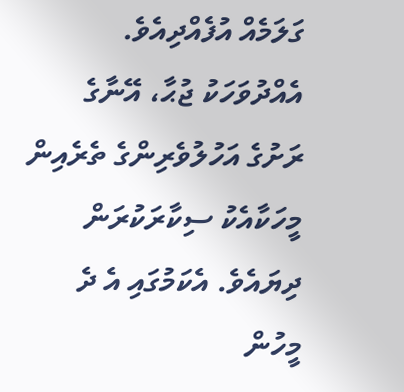ގަލަމެއް އުފެއްދިއެވެ.
އެއްދުވަހަކު ޖުޙާ، އޭނާގެ ރަށުގެ އަހުލުވެރިންގެ ތެރެއިން މީހަކާއެކު ސިކާރަކުރަން ދިޔައެވެ. އެކަމުގައި އެ ދެ މީހުން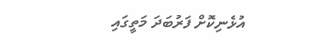އުޅެނިކޮށް ފަރުބަދަ މަތީގައި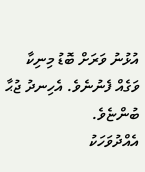އުޅުނު ވަރަށް ބޮޑު މިނިކާ ވަގެއް ފެނުނެވެ. އެހިނދު ޖުޙާ ބުންޏެވެ.
އެއްދުވަހަކު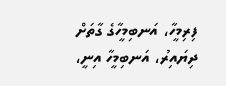ފިރިމީހާ، އަނބިމީހާގެ ގާތަށް ދިޔައިރު، އަނބިމީހާ އިނީ،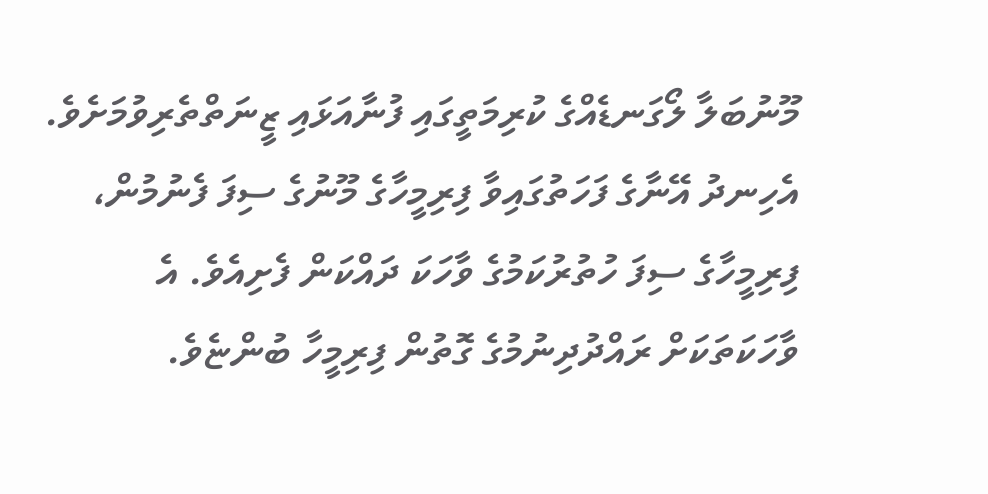މޫނުބަލާ ލޯގަނޑެއްގެ ކުރިމަތީގައި ފުނާއަޅައި ޒީނަތްތެރިވުމަށެވެ. އެހިނދު އޭނާގެ ފަހަތުގައިވާ ފިރިމީހާގެ މޫނުގެ ސިފަ ފެނުމުން، ފިރިމީހާގެ ސިފަ ހުތުރުކަމުގެ ވާހަކަ ދައްކަން ފެށިއެވެ. އެ ވާހަކަތަކަށް ރައްދުދިނުމުގެ ގޮތުން ފިރިމީހާ ބުންޏެވެ.